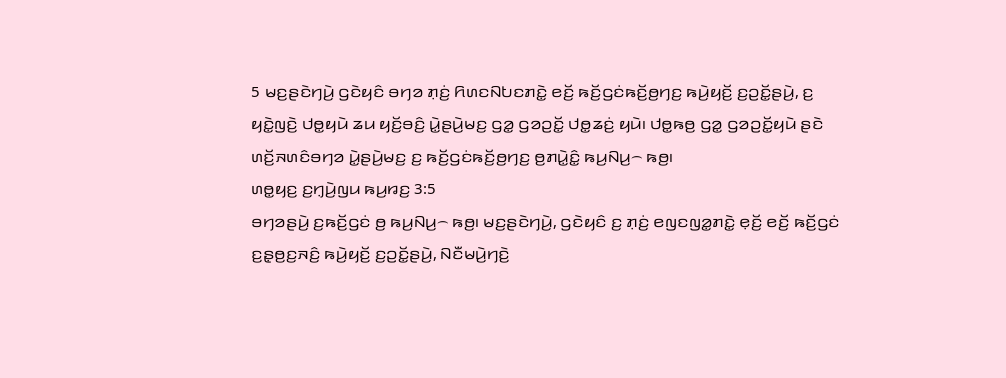5 ꤗꤢ꤬ꤔꤢꤧꤚꤣꤧ꤬ ꤞꤢꤧꤟꤢꤨ ꤋꤚꤤ ꤊ꤫ꤢꤦ꤬ ꤖꤛꤢꤡꤝꤢꤊꤢꤧ꤭ ꤕꤢꤩ꤬ ꤒꤢꤩ꤬ꤞꤢꤦꤒꤢꤩ꤬ꤥ꤬ꤚꤢ꤬ ꤒꤣꤧ꤬ꤟꤢꤩ꤬ ꤢ꤬ꤑꤢꤩ꤭ꤔꤣꤧ꤬, ꤢ꤬ ꤟꤢꤧ꤭ꤜꤢꤧ꤬ ꤓꤥ꤭ꤟꤣꤧ ꤘꤣ ꤟꤢꤩ꤬ꤋꤢꤨ꤬ ꤣꤧ꤭ꤔꤣꤧ꤬ꤗꤢ꤬ ꤞꤤ꤭ ꤞꤤꤑꤢꤩ꤭ ꤓꤥ꤭ꤘꤢꤦ꤬ ꤟꤣꤧ꤯ ꤓꤥ꤭ꤒꤥ꤬ ꤞꤤ꤭ ꤞꤤꤑꤢꤩ꤭ꤟꤣꤧ ꤔꤢꤧ ꤛꤢꤩ꤬ꤏꤛꤢꤨꤋꤚꤤ ꤣꤧ꤭ꤔꤣꤧ꤬ꤗꤢ꤬ ꤢ꤬ ꤒꤢꤩ꤬ꤞꤢꤦꤒꤢꤩ꤬ꤥ꤬ꤚꤢ꤬ ꤥ꤬ꤊꤣꤧ꤭ꤢꤨ꤭ ꤒꤣ꤬ꤡꤣ꤬꤮ ꤒꤥ꤬꤯
ꤛꤥ꤭ꤟꤢ꤬ ꤢ꤬ꤚ꤫ꤣꤧ꤬ꤜꤣ ꤒꤣ꤬ꤙꤢ꤬ 3:5
ꤋꤚꤤꤔꤣꤧ꤬ ꤢ꤬ꤒꤢꤩ꤬ꤞꤢꤦ ꤥ꤬ ꤒꤣ꤬ꤡꤣ꤬꤮ ꤒꤥ꤬꤯ ꤗꤢ꤬ꤔꤢꤧꤚꤣꤧ꤬, ꤞꤢꤧꤟꤢꤨ ꤢ꤬ ꤊ꤫ꤢꤦ꤬ ꤕꤜꤢꤜꤤ꤭ꤊꤢꤧ꤭ ꤕ꤫ꤢꤩ꤬ ꤕꤢꤩ꤬ ꤒꤢꤩ꤬ꤞꤢꤦ ꤢ꤬ꤔ꤫ꤥ꤬ꤢ꤬ꤏꤢꤨ꤬ ꤒꤣꤧ꤬ꤟꤢꤩ꤬ ꤢ꤬ꤑꤢꤩ꤭ꤔꤣꤧ꤬, ꤡꤢꤪꤗꤣꤧ꤬ꤚꤢꤧ꤬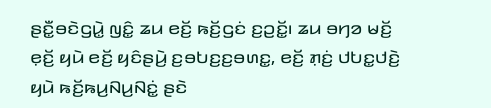ꤔꤢꤪ꤭ꤋꤢꤧꤞꤣꤧ꤭ ꤜꤢꤨ꤭ ꤘꤣ ꤕꤢꤩ꤬ ꤒꤢꤩ꤬ꤞꤢꤦ ꤢ꤬ꤑꤢꤩ꤭꤯ ꤘꤣ ꤋꤚꤤ ꤗꤢꤩ꤬ ꤕ꤫ꤢꤩ꤬ ꤟꤣꤧ ꤕꤢꤩ꤬ ꤟꤢꤨꤔꤣꤧ꤬ ꤢ꤬ꤋꤝꤢ꤬ꤢ꤬ꤋꤛꤢ꤭, ꤕꤢꤩ꤬ ꤊ꤫ꤢꤦ꤬ ꤓꤝꤢ꤭ꤓꤢꤧ꤬ ꤟꤣꤧ ꤒꤢꤩ꤬ꤒꤣ꤬ꤡꤣ꤬ꤡꤢꤦ꤭ ꤔꤢꤧ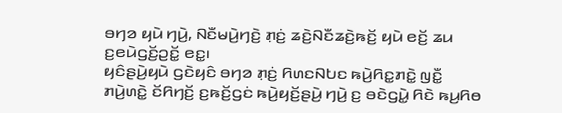ꤋꤚꤤ ꤟꤣꤧ ꤚꤣꤧ꤬, ꤡꤢꤪꤗꤣꤧ꤬ꤚꤢꤧ꤬ ꤊ꤫ꤢꤦ꤬ ꤘꤢꤧ꤬ꤡꤢꤪꤘꤢꤧ꤬ꤒꤢꤩ꤬ ꤟꤣꤧ ꤕꤢꤩ꤬ ꤘꤣ ꤢ꤬ꤕꤣꤧꤞꤢꤩ꤬ꤑꤢꤩ꤭ ꤕꤢ꤭꤯
ꤟꤢꤨꤔꤣꤧ꤬ꤟꤣꤧ ꤞꤢꤧꤟꤢꤨ ꤋꤚꤤ ꤊ꤫ꤢꤦ꤬ ꤖꤛꤢꤡꤝꤢ ꤒꤣꤧ꤬ꤖꤢ꤭ꤊꤢꤧ꤭ ꤜꤢꤪ꤭ ꤊꤣꤧ꤬ꤛꤢꤧ꤭ ꤢꤩꤖꤚꤢꤩ꤬ ꤢ꤬ꤒꤢꤩ꤬ꤞꤢꤦ ꤒꤣꤧ꤬ꤟꤢꤩ꤬ꤔꤣꤧ꤬ ꤚꤣꤧ꤬ ꤢ꤬ ꤋꤢꤧꤞꤣꤧ꤭ ꤖꤢꤧ ꤒꤣ꤬ꤖꤥ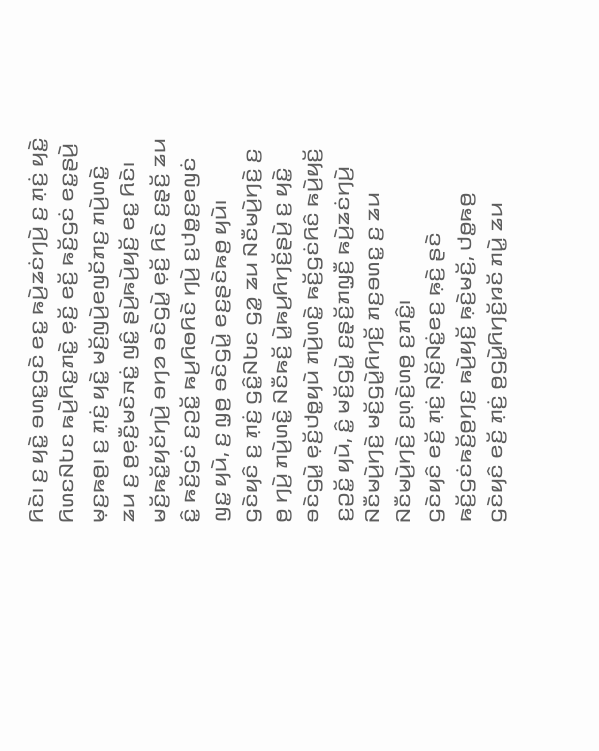ꤖꤢꤧ꤯ ꤢ꤬ ꤟꤢꤧ꤭ ꤋꤛꤢ꤭ꤞꤢꤧ ꤕꤢ꤭ ꤒꤣꤧ꤬ꤘꤢꤦꤚꤣꤧ꤬ ꤢ꤬ ꤊ꤫ꤢꤦ꤬ ꤟꤢꤧ꤭ ꤖꤛꤢꤡꤝꤢ ꤒꤣꤧ꤬ꤖꤢ꤭ꤊꤢꤧ꤭ ꤕ꤫ꤢꤩ꤬ ꤕꤢꤩ꤬ ꤒꤢꤩ꤬ꤞꤢꤦ ꤕꤢ꤭ꤔꤣꤧ꤬ ꤗ꤫ꤢ꤬ꤒꤥ꤬꤯ ꤢ꤬ ꤊ꤫ꤢꤦ꤬ ꤟꤢꤧ꤭ ꤗꤢꤩ꤬ꤜꤣꤧ꤬ꤕꤜꤢꤩꤊꤢ꤬ ꤊꤣꤧ꤬ꤛꤢꤧ꤭ ꤘꤣ ꤢ꤬ ꤥ꤬ꤕ꤫ꤢꤪ꤬ꤗꤢꤧꤏꤢꤦ꤭ ꤜꤢꤨ꤭ ꤔꤣꤧ꤬ꤒꤣꤧ꤬ꤟꤢꤩ꤬ ꤕꤢ꤭ ꤖꤢꤧ꤯
ꤗꤢꤩ꤬ꤒꤢꤩ꤭ꤟꤢꤩꤚꤣꤧ꤬ ꤋꤚꤤ ꤋꤢꤧꤞꤣꤧ꤭ ꤕ꤫ꤢꤩ꤬ ꤖꤢꤧ ꤢ꤬ꤔ꤫ꤢꤩ꤬ ꤘꤣ ꤢꤨ꤭ ꤒꤢꤩ꤬ꤞꤢꤦ ꤢ꤬ꤑꤢꤩ꤭ ꤒꤣ꤬ꤖꤥꤖꤢꤧ ꤚꤣꤧ꤬ ꤢ꤬ꤓꤥ꤭ꤢ꤬ꤕꤜꤢꤦ ꤜꤢ꤭ ꤟꤣꤧ, ꤢ꤬ ꤜ꤫ꤥ꤬ ꤋꤢꤧꤞꤣꤧ꤭ ꤕꤢ꤬ꤔꤢꤧꤒꤥ꤬ ꤟꤣꤧ꤯ ꤞꤢꤧꤟꤢꤨ ꤢ꤬ ꤊ꤫ꤢꤦ꤬ ꤞꤢꤨ꤭ꤡꤝꤢ ꤞꤤ꤭ ꤘꤣ ꤡꤢꤪꤗꤣꤧ꤬ꤚꤢꤧ꤬ ꤢ꤬ ꤥ꤬ ꤚꤣꤧ꤬ ꤊꤣꤧ꤬ꤛꤢꤧ꤭ ꤡꤢꤪꤒꤢꤩ꤬ ꤣꤧ꤭ꤒꤣ꤬ꤖꤚꤢꤩ꤬ꤔꤣꤧ꤬ ꤢ꤬ ꤟꤢꤧ꤭ ꤋꤢꤧꤞꤣꤧ꤭ ꤕ꤫ꤢꤩ꤬ꤓꤥ꤭ꤟꤣꤧ ꤊꤣꤧ꤬ꤛꤢꤧ꤭ ꤒꤢꤩ꤬ꤞꤢꤦꤖꤢꤨ ꤒꤣꤧ꤬ꤟꤢꤩ꤬ ꤢ꤬ꤑꤢꤩ꤭ ꤟꤣꤧ, ꤢꤨ꤭ ꤗꤢꤩ꤬ꤞꤣꤧ꤭ ꤢ꤬ꤔ꤫ꤢꤩ꤬ꤊꤜ꤫ꤢꤪ꤬ ꤒꤣꤧ꤬ꤘꤢꤦꤚꤣꤧ꤬ ꤡꤢꤪꤗꤣꤧ꤬ꤚꤢꤧ꤬ ꤗꤢꤩ꤬ꤞꤣꤧ꤭ꤖꤚꤢꤩ꤬ ꤊꤢ꤬ꤋꤛꤢ꤭ ꤢ꤬ ꤘꤣ ꤡꤢꤪꤗꤣꤧ꤬ꤚꤢꤧ꤬ ꤢ꤬ꤛ꤫ꤢꤧ꤬ꤛꤥ꤬ ꤢ꤬ꤊꤢꤨ꤭꤯
ꤞꤢꤧꤟꤢꤨ ꤕꤢꤩ꤬ ꤊ꤫ꤢꤦ꤬ ꤡ꤫ꤢꤩ꤬ꤡꤢꤦ꤭ꤕꤢ꤬ ꤒ꤫ꤢꤧ꤬ ꤔꤢꤧ ꤒꤢꤩ꤬ꤞꤢꤦꤒꤢꤩ꤬ꤥ꤬ꤚꤢ꤬ ꤒꤣꤧ꤬ꤟꤢꤩ꤬ ꤒ꤫ꤢꤧ꤬ꤗꤢꤩ꤬, ꤓꤥ꤭ꤒꤥ꤬ ꤞꤢꤧꤟꤢꤨ ꤕꤢꤩ꤬ ꤊ꤫ꤢꤦ꤬ ꤥ꤬ꤞꤣꤧ꤭ꤖꤚꤢꤩ꤬ꤙꤢꤩ ꤊꤣꤧ꤭ ꤘꤣ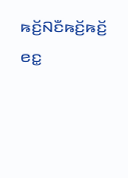ꤒꤢꤩ꤬ꤡꤢꤪꤒꤢꤩ꤬ꤒꤢꤩ꤬ ꤕꤢ꤭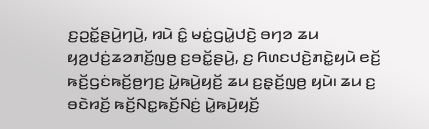ꤢ꤬ꤑꤢꤩ꤭ꤔꤣꤧ꤬ꤚꤣꤧ꤬, ꤙꤣꤧ ꤢꤨ꤭ ꤗꤢꤦ꤭ꤞꤣꤧ꤭ꤓꤢꤧ꤬ ꤋꤚꤤ ꤘꤣ ꤟꤤ꤬ꤓꤢꤦ꤬ꤘꤤꤊꤢꤩ꤬ꤜꤥ꤬ ꤢ꤬ꤋꤢꤩ꤭ꤔꤣꤧ꤬, ꤢ꤬ ꤖꤛꤢꤓꤢꤧ꤬ꤊꤢꤧ꤭ꤟꤣꤧ ꤕꤢꤩ꤬ ꤒꤢꤩ꤬ꤞꤢꤦꤒꤢꤩ꤬ꤥ꤬ꤚꤢ꤬ ꤣꤧ꤭ꤒꤣꤧ꤬ꤟꤢꤩ꤬ ꤘꤣ ꤢ꤬ꤔ꤫ꤢꤩ꤬ꤜꤥ꤬ ꤟꤣꤧ꤯ ꤘꤣ ꤢ꤬ ꤋꤢꤧꤙꤢꤩ꤬ ꤒꤢꤩ꤬ꤡꤢ꤭ꤒꤢꤩ꤬ꤡꤢꤦ꤬ ꤣꤧ꤭ꤒꤣꤧ꤬ꤟꤢꤩ꤬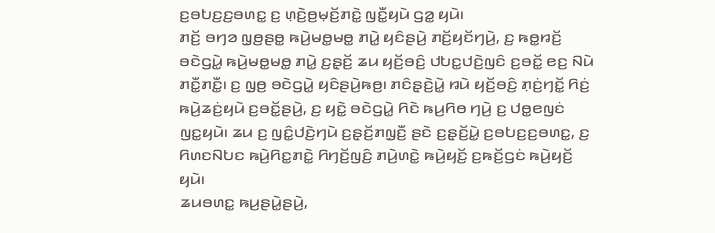ꤢ꤬ꤋꤝꤢ꤬ꤢ꤬ꤋꤛꤢ꤭ ꤢ꤬ ꤛ꤫ꤢꤧ꤬ꤥ꤬ꤗ꤫ꤢꤩ꤬ꤊꤢꤧ꤭ ꤜꤢꤪ꤭ꤟꤣꤧ ꤞꤤ꤭ ꤟꤣꤧ꤯
ꤊꤢꤩ꤬ ꤋꤚꤤ ꤜ꤫ꤥ꤬ꤔꤥ꤭ ꤒꤣꤧ꤬ꤗꤥ꤭ꤗꤥ꤭ ꤊꤣꤧ꤭ ꤟꤢꤨꤔꤣꤧ꤬ ꤊꤢꤩ꤬ꤟꤢꤩꤚꤣꤧ꤬, ꤢ꤬ ꤒꤥ꤭ꤙꤢꤩ꤬ ꤋꤢꤧꤞꤣꤧ꤭ ꤒꤣꤧ꤬ꤗꤥ꤭ꤗꤥ꤭ ꤊꤣꤧ꤭ ꤢ꤬ꤔ꤫ꤢꤩ꤬ ꤘꤣ ꤟꤢꤩ꤬ꤋꤢꤨ꤬ ꤓꤝꤢ꤭ꤓꤢꤧ꤬ꤜꤢꤨ ꤢ꤬ꤋꤢꤩ꤭ ꤕꤢ꤬ ꤡꤣꤧ ꤊꤢꤪ꤭ꤊꤢꤪ꤭꤯ ꤢ꤬ ꤜ꤫ꤥ꤬ ꤋꤢꤧꤞꤣꤧ꤭ ꤟꤢꤨꤔꤣꤧ꤬ꤒꤥ꤬꤯ ꤊꤢꤨꤔ꤫ꤢꤧ꤬ꤣꤧ꤭ ꤙꤣꤧ ꤟꤢꤩ꤬ꤋꤢꤨ꤬ ꤊ꤫ꤢꤦ꤬ꤚꤢꤩ꤭ ꤖꤢꤦ꤬ ꤒꤣꤧ꤬ꤘꤢꤦ꤬ꤟꤣꤧ ꤢ꤬ꤋꤢꤩ꤭ꤔꤣꤧ꤬, ꤢ꤬ ꤟꤢꤧ꤭ ꤋꤢꤧꤞꤣꤧ꤭ ꤖꤢꤧ ꤒꤣ꤬ꤖꤥ ꤚꤣꤧ꤬ ꤢ꤬ ꤓꤥ꤭ꤕꤜꤢꤦ ꤜꤢ꤭ꤟꤣꤧ꤯ ꤘꤣ ꤢ꤬ ꤜꤢꤨ꤭ꤓꤢꤧ꤬ꤚꤣꤧ ꤢ꤬ꤔ꤫ꤢꤩ꤬ꤊꤜ꤫ꤢꤪ꤬ ꤔꤢꤧ ꤢ꤬ꤔ꤫ꤢꤩ꤬ꤣꤧ꤭ ꤢ꤬ꤋꤝꤢ꤬ꤢ꤬ꤋꤛꤢ꤭, ꤢ꤬ ꤖꤛꤢꤡꤝꤢ ꤒꤣꤧ꤬ꤖꤢ꤭ꤊꤢꤧ꤭ ꤖꤚꤢꤩ꤬ꤜꤢꤨ꤬ ꤊꤣꤧ꤬ꤛꤢꤧ꤭ ꤒꤣꤧ꤬ꤟꤢꤩ꤬ ꤢ꤬ꤒꤢꤩ꤬ꤞꤢꤦ ꤒꤣꤧ꤬ꤟꤢꤩ꤬ ꤟꤣꤧ꤯
ꤘꤣꤋꤛꤢ꤭ ꤒꤣ꤬ꤔꤣꤧ꤭ꤔꤣꤧ꤬,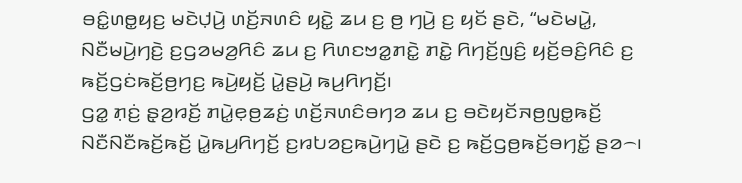ꤋꤢꤨ꤭ꤛꤥ꤭ꤟꤢ꤬ ꤗꤢꤧꤓ꤫ꤣꤧ꤬ ꤛꤢꤩ꤬ꤏꤛꤢꤨ ꤟꤢꤧ꤭ ꤘꤣ ꤢ꤬ ꤥ꤬ ꤚꤣꤧ꤬ ꤢ꤬ ꤟꤢꤩ ꤔꤢꤧ, “ꤗꤢꤧꤗꤣꤧ꤭, ꤡꤢꤪꤗꤣꤧ꤬ꤚꤢꤧ꤬ ꤢ꤬ꤞꤤꤗꤤ꤬ꤖꤢꤨ ꤘꤣ ꤢ꤬ ꤖꤛꤢꤠꤤ꤭ꤊꤢꤧ꤭ ꤊꤢꤧ꤭ ꤖꤚꤢꤩ꤬ꤜꤢꤨ꤬ ꤟꤢꤩ꤬ꤋꤢꤨ꤬ꤖꤢꤨ ꤢ꤬ ꤒꤢꤩ꤬ꤞꤢꤦꤒꤢꤩ꤬ꤥ꤬ꤚꤢ꤬ ꤒꤣꤧ꤬ꤟꤢꤩ꤬ ꤣꤧ꤭ꤔꤣꤧ꤬ ꤒꤣ꤬ꤖꤚꤢꤩ꤬꤯
ꤞꤤ꤭ ꤊ꤫ꤢꤦ꤬ ꤔ꤫ꤤ꤬ꤙꤢꤩ꤬ ꤊꤣꤧ꤭ꤕ꤫ꤥ꤬ꤘꤢꤦ꤬ ꤛꤢꤩ꤬ꤏꤛꤢꤨꤋꤚꤤ ꤘꤣ ꤢ꤬ ꤋꤢꤧꤟꤢꤩꤏꤥ꤬ꤜꤥ꤭ꤒꤢꤩ꤬ ꤡꤢꤪꤡꤢꤪꤒꤢꤩ꤬ꤒꤢꤩ꤬ ꤣꤧ꤭ꤒꤣ꤬ꤖꤚꤢꤩ꤬ ꤢ꤬ꤙꤝꤤꤢ꤬ꤒꤣꤧ꤬ꤚꤣꤧ꤭ ꤔꤢꤧ ꤢ꤬ ꤒꤢꤩ꤬ꤞꤥ꤬ꤒꤢꤩ꤬ꤋꤚꤢꤩ꤭ ꤔꤤ꤮꤯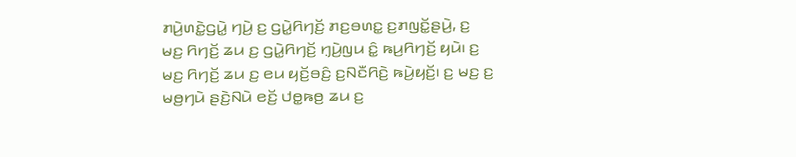ꤊꤣꤧ꤬ꤛꤢꤧ꤭ꤞꤣꤧ꤭ ꤚꤣꤧ꤬ ꤢ꤬ ꤞꤣꤧ꤭ꤖꤚꤢꤩ꤬ ꤊꤢ꤬ꤋꤛꤢ꤭ ꤢ꤬ꤊꤜꤢꤩ꤭ꤔꤣꤧ꤬, ꤢ꤬ ꤗꤢ꤬ ꤖꤚꤢꤩ꤬ ꤘꤣ ꤢ꤬ ꤞꤣꤧ꤭ꤖꤚꤢꤩ꤬ ꤚ꤫ꤣꤧ꤬ꤜꤣ ꤢꤨ꤭ ꤒꤣ꤬ꤖꤚꤢꤩ꤬ ꤟꤣꤧ꤯ ꤢ꤬ ꤗꤢ꤬ ꤖꤚꤢꤩ꤬ ꤘꤣ ꤢ꤬ ꤕꤣ ꤟꤢꤩ꤬ꤋꤢꤨ꤬ ꤢ꤬ꤡꤢꤪꤖꤢꤧ꤬ ꤒꤣꤧ꤬ꤟꤢꤩ꤬꤯ ꤢ꤬ ꤗꤢ꤬ ꤢ꤬ ꤗꤥ꤬ꤚꤣꤧ ꤔꤢꤧ꤬ꤡꤣꤧ ꤕꤢꤩ꤬ ꤓꤥ꤭ꤒꤥ꤬ ꤘꤣ ꤢ꤬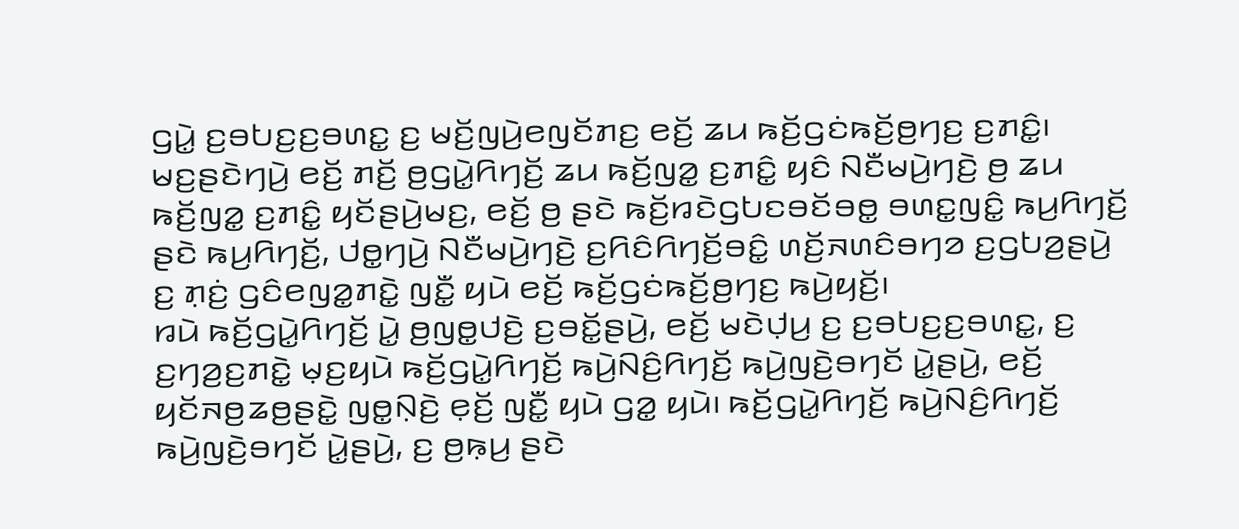ꤞꤣꤧ꤭ ꤢ꤬ꤋꤝꤢ꤬ꤢ꤬ꤋꤛꤢ꤭ ꤢ꤬ ꤗꤢꤩ꤬ꤜꤣꤧ꤬ꤕꤜꤢꤩꤊꤢ꤬ ꤕꤢꤩ꤬ ꤘꤣ ꤒꤢꤩ꤬ꤞꤢꤦꤒꤢꤩ꤬ꤥ꤬ꤚꤢ꤬ ꤢ꤬ꤊꤢꤨ꤭꤯
ꤗꤢ꤬ꤔꤢꤧꤚꤣꤧ꤬ ꤕꤢꤩ꤬ ꤊꤢꤩ꤬ ꤥ꤬ꤞꤣꤧ꤭ꤖꤚꤢꤩ꤬ ꤘꤣ ꤒꤢꤩ꤬ꤜꤤ꤭ ꤢ꤬ꤊꤢꤨ꤭ ꤟꤢꤨ ꤡꤢꤪꤗꤣꤧ꤬ꤚꤢꤧ꤬ ꤥ꤬ ꤘꤣ ꤒꤢꤩ꤬ꤜꤤ꤭ ꤢ꤬ꤊꤢꤨ꤭ ꤟꤢꤩꤔꤣꤧ꤬ꤗꤢ꤬, ꤕꤢꤩ꤬ ꤥ꤬ ꤔꤢꤧ ꤒꤢꤩ꤬ꤙꤢꤧꤞꤝꤢꤋꤢꤩꤋꤥ꤭ ꤋꤛꤢ꤭ꤜꤢꤨ꤭ ꤒꤣ꤬ꤖꤚꤢꤩ꤬ ꤔꤢꤧ ꤒꤣ꤬ꤖꤚꤢꤩ꤬, ꤓꤥ꤭ꤚꤣꤧ꤬ ꤡꤢꤪꤗꤣꤧ꤬ꤚꤢꤧ꤬ ꤢ꤬ꤖꤢꤨꤖꤚꤢꤩ꤬ꤋꤢꤨ꤭ ꤛꤢꤩ꤬ꤏꤛꤢꤨꤋꤚꤤ ꤢ꤬ꤞꤝꤤ꤬ꤔꤣꤧ꤬ ꤢ꤬ ꤊ꤫ꤢꤦ꤬ ꤞꤢꤨꤕꤜꤤ꤭ꤊꤢꤧ꤭ ꤜꤢꤪ꤭ ꤟꤣꤧ ꤕꤢꤩ꤬ ꤒꤢꤩ꤬ꤞꤢꤦꤒꤢꤩ꤬ꤥ꤬ꤚꤢ꤬ ꤒꤣꤧ꤬ꤟꤢꤩ꤬꤯
ꤙꤣꤧ ꤒꤢꤩ꤬ꤞꤣꤧ꤭ꤖꤚꤢꤩ꤬ ꤣꤧ꤭ ꤥ꤬ꤜꤥ꤭ꤓꤢꤧ꤬ ꤢ꤬ꤋꤢꤩ꤭ꤔꤣꤧ꤬, ꤕꤢꤩ꤬ ꤗꤢꤧꤓ꤫ꤣ꤬ ꤢ꤬ ꤢ꤬ꤋꤝꤢ꤬ꤢ꤬ꤋꤛꤢ꤭, ꤢ꤬ ꤢ꤬ꤚꤤ꤬ꤢ꤬ꤊꤢꤧ꤭ ꤗ꤫ꤢ꤬ꤟꤣꤧ ꤒꤢꤩ꤬ꤞꤣꤧ꤭ꤖꤚꤢꤩ꤬ ꤒꤣꤧ꤬ꤡꤢꤨ꤬ꤖꤚꤢꤩ꤬ ꤒꤣꤧ꤬ꤜꤢꤧ꤬ꤋꤚꤢꤩ ꤣꤧ꤭ꤔꤣꤧ꤬, ꤕꤢꤩ꤬ ꤟꤢꤩꤏꤥ꤬ꤘꤥ꤬ꤔꤢꤧ꤭ ꤜꤥ꤭ꤡ꤫ꤢꤧ꤬ ꤕ꤫ꤢꤩ꤬ ꤜꤢꤪ꤭ ꤟꤣꤧ ꤞꤤ꤭ ꤟꤣꤧ꤯ ꤒꤢꤩ꤬ꤞꤣꤧ꤭ꤖꤚꤢꤩ꤬ ꤒꤣꤧ꤬ꤡꤢꤨ꤬ꤖꤚꤢꤩ꤬ ꤒꤣꤧ꤬ꤜꤢꤧ꤬ꤋꤚꤢꤩ ꤣꤧ꤭ꤔꤣꤧ꤬, ꤢ꤬ ꤥ꤬ꤒ꤫ꤣ꤬ ꤔꤢꤧ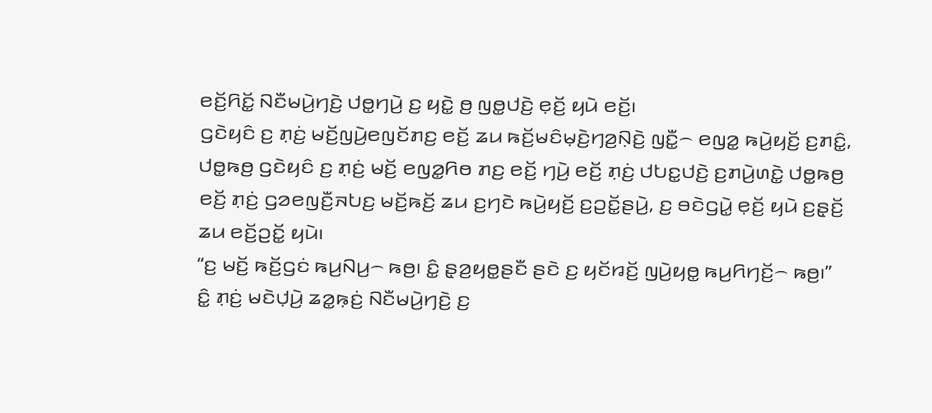ꤕꤢꤩ꤬ꤖꤢꤩ꤭ ꤡꤢꤪꤗꤣꤧ꤬ꤚꤢꤧ꤬ ꤓꤥ꤭ꤚꤣꤧ꤬ ꤢ꤬ ꤟꤢꤧ꤭ ꤥ꤬ ꤜꤥ꤭ꤓꤢꤧ꤬ ꤕ꤫ꤢꤩ꤬ ꤟꤣꤧ ꤕꤢꤩ꤬꤯
ꤞꤢꤧꤟꤢꤨ ꤢ꤬ ꤊ꤫ꤢꤦ꤬ ꤗꤢꤩ꤬ꤜꤣꤧ꤬ꤕꤜꤢꤩꤊꤢ꤬ ꤕꤢꤩ꤬ ꤘꤣ ꤒꤢꤩ꤬ꤗꤢꤨꤗ꤫ꤢꤧ꤬ꤚꤤ꤬ꤡ꤫ꤢꤧ꤬ ꤜꤢꤪ꤭꤮ ꤕꤜꤤ꤭ ꤒꤣꤧ꤬ꤟꤢꤩ꤬ ꤢ꤬ꤊꤢꤨ꤭, ꤓꤥ꤭ꤒꤥ꤬ ꤞꤢꤧꤟꤢꤨ ꤢ꤬ ꤊ꤫ꤢꤦ꤬ ꤗꤢꤩ꤬ ꤕꤜꤤ꤭ꤖꤥ ꤊꤢ꤬ ꤕꤢꤩ꤬ ꤚꤣꤧ꤬ ꤕꤢꤩ꤬ ꤊ꤫ꤢꤦ꤬ ꤓꤝꤢ꤭ꤓꤢꤧ꤬ ꤢ꤬ꤊꤣꤧ꤬ꤛꤢꤧ꤭ ꤓꤥ꤭ꤒꤥ꤬ ꤕꤢꤩ꤬ ꤊ꤫ꤢꤦ꤬ ꤞꤤꤕꤜꤢꤪ꤬ꤏꤝꤢ꤬ ꤗꤢꤩ꤬ꤒꤢꤩ꤬ ꤘꤣ ꤢ꤬ꤚꤢꤧ ꤒꤣꤧ꤬ꤟꤢꤩ꤬ ꤢ꤬ꤑꤢꤩ꤭ꤔꤣꤧ꤬, ꤢ꤬ ꤋꤢꤧꤞꤣꤧ꤭ ꤕ꤫ꤢꤩ꤬ ꤟꤣꤧ ꤢ꤬ꤔ꤫ꤢꤩ꤬ ꤘꤣ ꤕꤢꤩ꤬ꤑꤢꤩ꤭ ꤟꤣꤧ꤯
“ꤢ꤬ ꤗꤢꤩ꤬ ꤒꤢꤩ꤬ꤞꤢꤦ ꤒꤣ꤬ꤡꤣ꤬꤮ ꤒꤥ꤬꤯ ꤢꤨ꤭ ꤔ꤫ꤤ꤬ꤟꤥ꤭ꤔꤢꤪ ꤔꤢꤧ ꤢ꤬ ꤟꤢꤩꤙꤢꤩ꤬ ꤜꤣꤧ꤬ꤟꤥ꤭ ꤒꤣ꤬ꤖꤚꤢꤩ꤬꤮ ꤒꤥ꤬꤯”
ꤢꤨ꤭ ꤊ꤫ꤢꤦ꤬ ꤗꤢꤧꤓ꤫ꤣꤧ꤬ ꤘꤤ꤭ꤒ꤫ꤢꤦ꤬ ꤡꤢꤪꤗꤣꤧ꤬ꤚꤢꤧ꤬ ꤢ꤬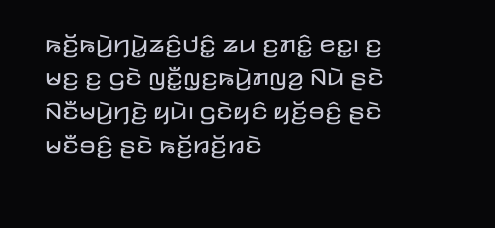ꤒꤢꤩ꤬ꤒꤣꤧ꤬ꤚꤣꤧ꤭ꤘꤢꤨ꤬ꤓꤢꤨ꤭ ꤘꤣ ꤢ꤬ꤊꤢꤨ꤭ ꤕꤢ꤭꤯ ꤢ꤬ ꤗꤢ꤬ ꤢ꤬ ꤞꤢꤧ ꤜꤢꤪ꤭ꤜ꤫ꤢ꤬ꤒꤣꤧ꤬ꤊꤜꤤ꤬ ꤡꤣꤧ ꤔꤢꤧ ꤡꤢꤪꤗꤣꤧ꤬ꤚꤢꤧ꤬ ꤟꤣꤧ꤯ ꤞꤢꤧꤟꤢꤨ ꤟꤢꤩ꤬ꤋꤢꤨ꤬ ꤔꤢꤧ ꤗꤢꤪꤋꤢꤨ꤬ ꤔꤢꤧ ꤒꤢꤩ꤬ꤙꤢꤩ꤬ꤙꤢꤧ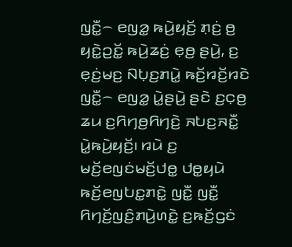ꤜꤢꤪ꤭꤮ ꤕꤜꤤ꤭ ꤒꤣꤧ꤬ꤟꤢꤩ꤬ ꤊ꤫ꤢꤦ꤬ ꤥ꤬ ꤟꤢꤧ꤭ꤑꤢꤩ꤭ ꤒꤣꤧ꤬ꤘꤢꤦ꤬ ꤕ꤫ꤥ꤬ ꤔꤣꤧ꤬, ꤢ꤬ ꤕ꤫ꤢꤦ꤬ꤗꤢ꤬ ꤡꤝ꤫ꤢ꤬ꤊꤣꤧ꤭ ꤒꤢꤩ꤬ꤙꤢꤩ꤬ꤙꤢꤧ ꤜꤢꤪ꤭꤮ ꤕꤜꤤ꤭ ꤣꤧ꤭ꤔꤣꤧ꤬ ꤔꤢꤧ ꤢ꤬ꤍ꤫ꤥ꤬ ꤘꤣ ꤢ꤬ꤖꤚꤥ꤬ꤖꤚꤢꤧ꤬ ꤏꤝꤢ꤬ꤏꤢꤪ꤭ ꤣꤧ꤭ꤒꤣꤧ꤬ꤟꤢꤩ꤬꤯ ꤙꤣꤧ ꤢ꤬ ꤗꤢꤩ꤬ꤕꤜꤢꤦꤗꤢꤩ꤬ꤓꤥ꤭ ꤓꤥ꤭ꤟꤣꤧ ꤒꤢꤩ꤬ꤕꤜꤝꤢ꤭ꤊꤢꤧ꤭ ꤜꤢꤪ꤭ ꤜꤢꤪ꤭ ꤖꤚꤢꤩ꤬ꤜꤢꤨ꤬ꤊꤣꤧ꤬ꤛꤢꤧ꤭ ꤢ꤬ꤒꤢꤩ꤬ꤞꤢꤦ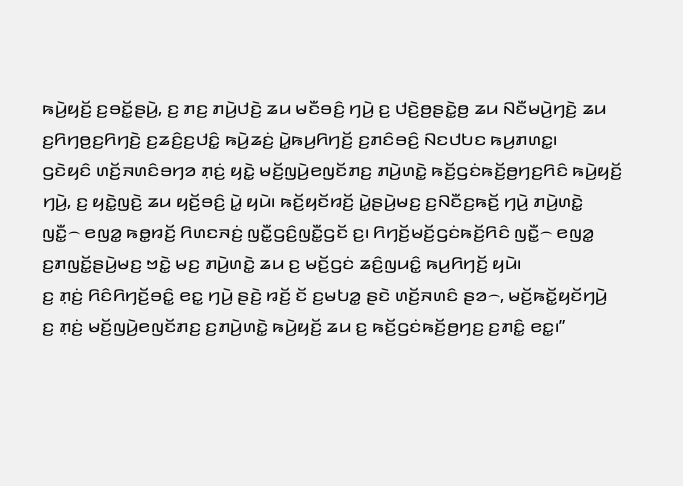ꤒꤣꤧ꤬ꤟꤢꤩ꤬ ꤢ꤬ꤋꤢꤩ꤭ꤔꤣꤧ꤬, ꤢ꤬ ꤊꤢ꤬ ꤊꤣꤧ꤬ꤓꤢꤧ꤬ ꤘꤣ ꤗꤢꤪꤋꤢꤨ꤬ ꤚꤣꤧ꤬ ꤢ꤬ ꤓꤢꤧ꤬ꤥ꤬ꤔꤢꤧ꤭ꤥ꤬ ꤘꤣ ꤡꤢꤪꤗꤣꤧ꤬ꤚꤢꤧ꤬ ꤘꤣ ꤢ꤬ꤖꤚꤥ꤬ꤢ꤬ꤖꤚꤢꤧ꤬ ꤢ꤬ꤘꤢꤨ꤬ꤢ꤬ꤓꤢꤨ꤭ ꤒꤣꤧ꤬ꤘꤢꤦ꤬ ꤣꤧ꤭ꤒꤣ꤬ꤖꤚꤢꤩ꤬ ꤢ꤬ꤊꤢꤨꤋꤢꤨ꤬ ꤡꤢꤓꤝꤢ ꤒꤣ꤬ꤊꤛꤢ꤭꤯
ꤞꤢꤧꤟꤢꤨ ꤛꤢꤩ꤬ꤏꤛꤢꤨꤋꤚꤤ ꤊ꤫ꤢꤦ꤬ ꤟꤢꤧ꤭ ꤗꤢꤩ꤬ꤜꤣꤧ꤬ꤕꤜꤢꤩꤊꤢ꤬ ꤊꤣꤧ꤬ꤛꤢꤧ꤭ ꤒꤢꤩ꤬ꤞꤢꤦꤒꤢꤩ꤬ꤥ꤬ꤚꤢ꤬ꤖꤢꤨ ꤒꤣꤧ꤬ꤟꤢꤩ꤬ ꤚꤣꤧ꤬, ꤢ꤬ ꤟꤢꤧ꤭ꤜꤢꤧ꤬ ꤘꤣ ꤟꤢꤩ꤬ꤋꤢꤨ꤬ ꤣꤧ꤭ ꤟꤣꤧ꤯ ꤒꤢꤩ꤬ꤟꤢꤩꤙꤢꤩ꤬ ꤣꤧ꤭ꤔꤣꤧ꤬ꤗꤢ꤬ ꤢ꤬ꤡꤢꤪꤢ꤬ꤒꤢꤩ꤬ ꤚꤣꤧ꤬ ꤊꤣꤧ꤬ꤛꤢꤧ꤭ ꤜꤢꤪ꤭꤮ ꤕꤜꤤ꤭ ꤒꤥ꤭ꤙꤢꤩ꤬ ꤖꤛꤢꤏꤢꤦ꤬ ꤜꤢꤪ꤭ꤞꤢꤨ꤬ꤜꤢꤪ꤭ꤞꤢꤩ ꤢ꤬꤯ ꤖꤚꤢꤩ꤬ꤗꤢꤩ꤬ꤞꤢꤦꤒꤢꤩ꤬ꤖꤢꤨ ꤜꤢꤪ꤭꤮ ꤕꤜꤤ꤭ ꤢ꤬ꤊꤜꤢꤩ꤭ꤔꤣꤧ꤬ꤗꤢ꤬ ꤠꤢꤧ꤭ ꤗꤢ꤬ ꤊꤣꤧ꤬ꤛꤢꤧ꤭ ꤘꤣ ꤢ꤬ ꤗꤢꤩ꤬ꤞꤢꤦ ꤘꤢꤨ꤬ꤜꤣꤢꤨ꤭ ꤒꤣ꤬ꤖꤚꤢꤩ꤬ ꤟꤣꤧ꤯
ꤢ꤬ ꤊ꤫ꤢꤦ꤬ ꤖꤢꤨꤖꤚꤢꤩ꤬ꤋꤢꤨ꤭ ꤕꤢ꤭ ꤚꤣꤧ꤬ ꤔꤢꤧ꤬ ꤙꤢꤩ꤬ ꤢꤩ ꤢ꤬ꤗꤝꤤ꤭ ꤔꤢꤧ ꤛꤢꤩ꤬ꤏꤛꤢꤨ ꤔꤤ꤮, ꤗꤢꤩ꤬ꤒꤢꤩ꤭ꤟꤢꤩꤚꤣꤧ꤬ ꤢ꤬ ꤊ꤫ꤢꤦ꤬ ꤗꤢꤩ꤬ꤜꤣꤧ꤬ꤕꤜꤢꤩꤊꤢ꤬ ꤢ꤬ꤊꤣꤧ꤬ꤛꤢꤧ꤭ ꤒꤣꤧ꤬ꤟꤢꤩ꤬ ꤘꤣ ꤢ꤬ ꤒꤢꤩ꤬ꤞꤢꤦꤒꤢꤩ꤬ꤥ꤬ꤚꤢ꤬ ꤢ꤬ꤊꤢꤨ꤭ ꤕꤢ꤭꤯”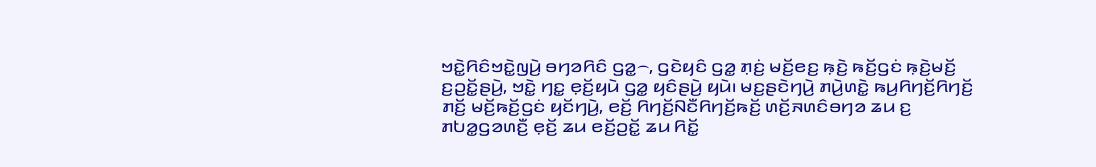ꤠꤢꤧ꤭ꤖꤢꤨꤠꤢꤧ꤭ꤜꤣꤧ꤬ ꤋꤚꤤꤖꤢꤨ ꤞꤤ꤭꤮, ꤞꤢꤧꤟꤢꤨ ꤞꤤ꤭ ꤊ꤫ꤢꤦ꤬ ꤗꤢꤩ꤬ꤕꤢ꤬ ꤒ꤫ꤢꤧ꤬ ꤒꤢꤩ꤬ꤞꤢꤦ ꤒ꤫ꤢꤧ꤬ꤗꤢꤩ꤬ ꤢ꤬ꤑꤢꤩ꤭ꤔꤣꤧ꤬, ꤠꤢꤧ꤭ ꤚꤢ꤭ ꤕ꤫ꤢꤩ꤬ꤟꤣꤧ ꤞꤤ꤭ ꤟꤢꤨꤔꤣꤧ꤬ ꤟꤣꤧ꤯ ꤗꤢ꤬ꤔꤢꤧꤚꤣꤧ꤬ ꤊꤣꤧ꤬ꤛꤢꤧ꤭ ꤒꤣ꤬ꤖꤚꤢꤩ꤬ꤖꤚꤢꤩ꤬ ꤊꤢꤩ꤬ ꤗꤢꤩ꤬ꤒꤢꤩ꤬ꤞꤢꤦ ꤟꤢꤩꤚꤣꤧ꤬, ꤕꤢꤩ꤬ ꤖꤚꤢꤩ꤬ꤡꤢꤪꤖꤚꤢꤩ꤬ꤒꤢꤩ꤬ ꤛꤢꤩ꤬ꤏꤛꤢꤨꤋꤚꤤ ꤘꤣ ꤢ꤬ ꤊꤝꤤ꤭ꤞꤤꤛꤢꤪ꤬ ꤕ꤫ꤢꤩ꤬ ꤘꤣ ꤕꤢꤩ꤬ꤑꤢꤩ꤭ ꤘꤣ ꤖꤢꤩ꤭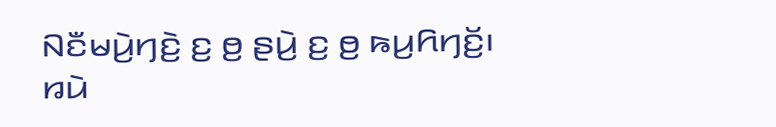ꤡꤢꤪꤗꤣꤧ꤬ꤚꤢꤧ꤬ ꤢ꤬ ꤥ꤬ ꤔꤣꤧ꤬ ꤢ꤬ ꤥ꤬ ꤒꤣ꤬ꤖꤚꤢꤩ꤬꤯
ꤙꤣꤧ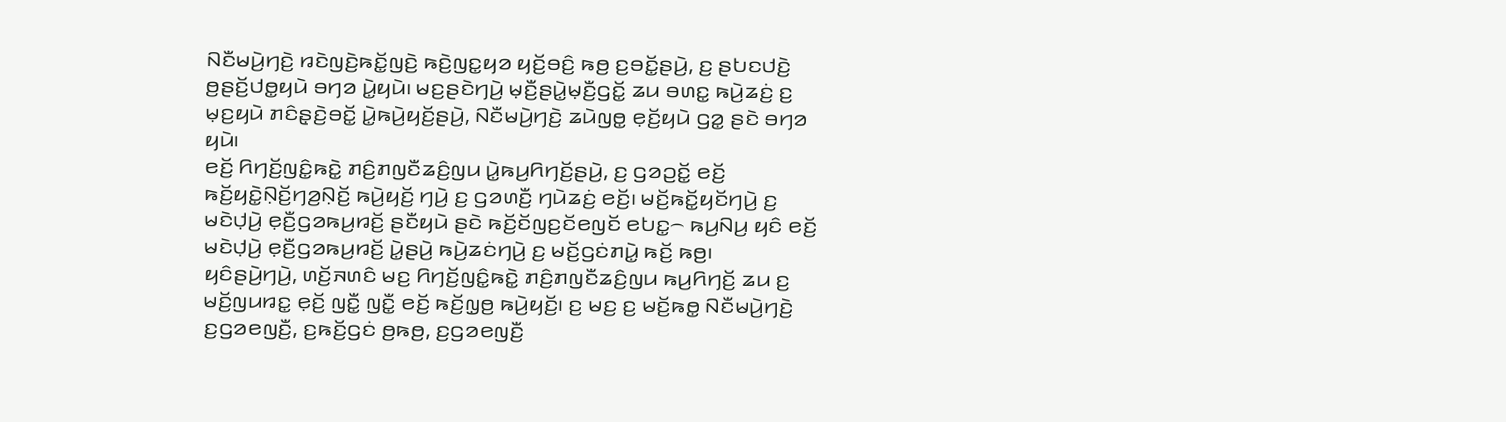ꤡꤢꤪꤗꤣꤧ꤬ꤚꤢꤧ꤬ ꤙꤢꤧꤜꤢꤧ꤬ꤒꤢꤩ꤭ꤜꤢꤧ꤬ ꤒꤢꤧ꤬ꤜꤢ꤭ꤟꤤ ꤟꤢꤩ꤬ꤋꤢꤨ꤬ ꤒꤥ꤬ ꤢ꤬ꤋꤢꤩ꤭ꤔꤣꤧ꤬, ꤢ꤬ ꤔꤝꤢꤓꤢꤧ꤬ ꤥ꤬ꤔꤢꤩ꤬ꤓꤥ꤭ꤟꤣꤧ ꤋꤚꤤ ꤣꤧ꤭ꤟꤣꤧ꤯ ꤗꤢ꤬ꤔꤢꤧꤚꤣꤧ꤬ ꤗ꤫ꤢꤪ꤬ꤔꤣꤧ꤭ꤗ꤫ꤢꤪ꤬ꤞꤢꤩ꤭ ꤘꤣ ꤋꤛꤢ꤭ ꤒꤣꤧ꤬ꤘꤢꤦ꤬ ꤢ꤬ ꤗ꤫ꤢ꤬ꤟꤣꤧ ꤊꤢꤨꤔ꤫ꤢꤧ꤬ꤋꤢꤩ꤭ ꤣꤧ꤭ꤒꤣꤧ꤬ꤟꤢꤩ꤬ꤔꤣꤧ꤬, ꤡꤢꤪꤗꤣꤧ꤬ꤚꤢꤧ꤬ ꤘꤣꤧꤜꤥ꤭ ꤕ꤫ꤢꤩ꤬ꤟꤣꤧ ꤞꤤ꤭ ꤔꤢꤧ ꤋꤚꤤ ꤟꤣꤧ꤯
ꤕꤢꤩ꤬ ꤖꤚꤢꤩ꤬ꤜꤢꤨ꤭ꤒꤢꤧ꤭ ꤊꤢꤨ꤬ꤊꤜꤢꤪꤘꤢꤨ꤬ꤜꤣ ꤣꤧ꤭ꤒꤣ꤬ꤖꤚꤢꤩ꤬ꤔꤣꤧ꤬, ꤢ꤬ ꤞꤤꤑꤢꤩ꤭ ꤕꤢꤩ꤬ ꤒꤢꤩ꤬ꤟꤢꤧ꤭ꤡ꤫ꤢꤩ꤬ꤚꤤ꤬ꤡ꤫ꤢꤩ꤬ ꤒꤣꤧ꤬ꤟꤢꤩ꤬ ꤚꤣꤧ꤬ ꤢ꤬ ꤞꤤꤛꤢꤪ꤬ ꤚꤣꤧꤘꤢꤦ꤬ ꤕꤢꤩ꤬꤯ ꤗꤢꤩ꤬ꤒꤢꤩ꤭ꤟꤢꤩꤚꤣꤧ꤬ ꤢ꤬ ꤗꤢꤧꤓ꤫ꤣꤧ꤬ ꤕ꤫ꤢꤪ꤬ꤞꤤꤒꤣ꤬ꤙꤢꤩ꤬ ꤔꤢꤪꤟꤣꤧ ꤔꤢꤧ ꤒꤢꤩ꤬ꤢꤩꤜꤢ꤬ꤢꤩꤕꤜꤢꤩ ꤕꤝꤢ꤭꤮ ꤒꤣ꤬ꤡꤣ꤬ ꤟꤢꤨ ꤕꤢꤩ꤬ ꤗꤢꤧꤓ꤫ꤣꤧ꤬ ꤕ꤫ꤢꤪ꤬ꤞꤤꤒꤣ꤬ꤙꤢꤩ꤬ ꤣꤧ꤭ꤔꤣꤧ꤬ ꤒꤣꤧ꤬ꤘꤢꤦꤚꤣꤧ꤬ ꤢ꤬ ꤗꤢꤩ꤬ꤞꤢꤦꤊꤣꤧ꤭ ꤒꤢꤩ꤬ ꤒꤥ꤬꤯
ꤟꤢꤨꤔꤣꤧ꤬ꤚꤣꤧ꤬, ꤛꤢꤩ꤬ꤏꤛꤢꤨ ꤗꤢ꤬ ꤖꤚꤢꤩ꤬ꤜꤢꤨ꤭ꤒꤢꤧ꤭ ꤊꤢꤨ꤬ꤊꤜꤢꤪꤘꤢꤨ꤬ꤜꤣ ꤒꤣ꤬ꤖꤚꤢꤩ꤬ ꤘꤣ ꤢ꤬ ꤗꤢꤩ꤬ꤜꤣꤙꤢ꤭ ꤕ꤫ꤢꤩ꤬ ꤜꤢꤪ꤭ ꤜꤢꤪ꤭ ꤕꤢꤩ꤬ ꤒꤢꤩ꤬ꤜ꤫ꤥ꤬ ꤒꤣꤧ꤬ꤟꤢꤩ꤬꤯ ꤢ꤬ ꤗꤢ꤬ ꤢ꤬ ꤗꤢꤩ꤬ꤒꤥ꤭ ꤡꤢꤪꤗꤣꤧ꤬ꤚꤢꤧ꤬ ꤢ꤬ꤞꤤꤕꤜꤢꤪ꤬, ꤢ꤬ꤒꤢꤩ꤬ꤞꤢꤦ ꤥ꤬ꤒꤥ꤬, ꤢ꤬ꤞꤤꤕꤜꤢꤪ꤬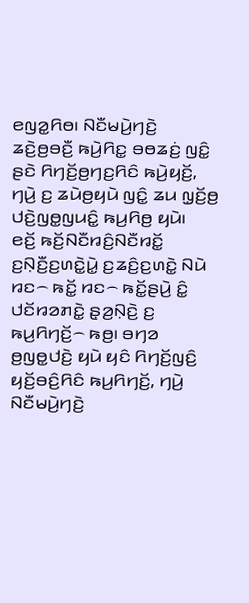ꤕꤜꤤ꤭ꤖꤥ꤯ ꤡꤢꤪꤗꤣꤧ꤬ꤚꤢꤧ꤬ ꤘꤢꤧ꤬ꤥ꤬ꤋꤢꤪ꤬ ꤒꤣꤧ꤬ꤖꤢ꤭ ꤋꤥꤘꤢꤦ꤬ ꤜꤢꤨ꤭ ꤔꤢꤧ ꤖꤚꤢꤩ꤬ꤥ꤬ꤚꤢ꤬ꤖꤢꤨ ꤒꤣꤧ꤬ꤟꤢꤩ꤬, ꤚꤣꤧ꤬ ꤢ꤬ ꤘꤣꤧꤥ꤬ꤟꤣꤧ ꤜꤢꤨ꤭ ꤘꤣ ꤜ꤫ꤢꤩ꤬ꤥ꤬ ꤓꤢꤧ꤬ꤜꤥ꤭ꤜꤣꤢꤨ꤭ ꤒꤣ꤬ꤖꤥ꤬ ꤟꤣꤧ꤯
ꤕꤢꤩ꤬ ꤒꤢꤩ꤬ꤡꤢꤪꤙꤢꤨ꤬ꤡꤢꤪꤙꤢꤩ꤭ ꤢ꤬ꤡ꤫ꤢꤪ꤬ꤢ꤬ꤛꤢꤧ꤭ꤣꤧ꤭ ꤢ꤬ꤘꤢꤨ꤬ꤢ꤬ꤛꤢꤧ꤭ ꤡꤣꤧ ꤙꤢ꤮ ꤒꤢꤩ꤭ ꤙꤢ꤮ ꤒꤢꤩ꤭ꤔꤣꤧ꤬ ꤢꤨ꤭ ꤓꤢꤩꤙꤤꤊꤢꤧ꤭ ꤔ꤫ꤤ꤬ꤡ꤫ꤢꤧ꤬ ꤢ꤬ ꤒꤣ꤬ꤖꤚꤢꤩ꤬꤮ ꤒꤥ꤬꤯ ꤋꤚꤤ ꤥ꤬ꤜꤥ꤭ꤓꤢꤧ꤬ ꤟꤣꤧ ꤟꤢꤨ ꤖꤚꤢꤩ꤬ꤜꤢꤨ꤬ ꤟꤢꤩ꤬ꤋꤢꤨ꤬ꤖꤢꤨ ꤒꤣ꤬ꤖꤚꤢꤩ꤬, ꤚꤣꤧ꤬ ꤡꤢꤪꤗꤣꤧ꤬ꤚꤢꤧ꤬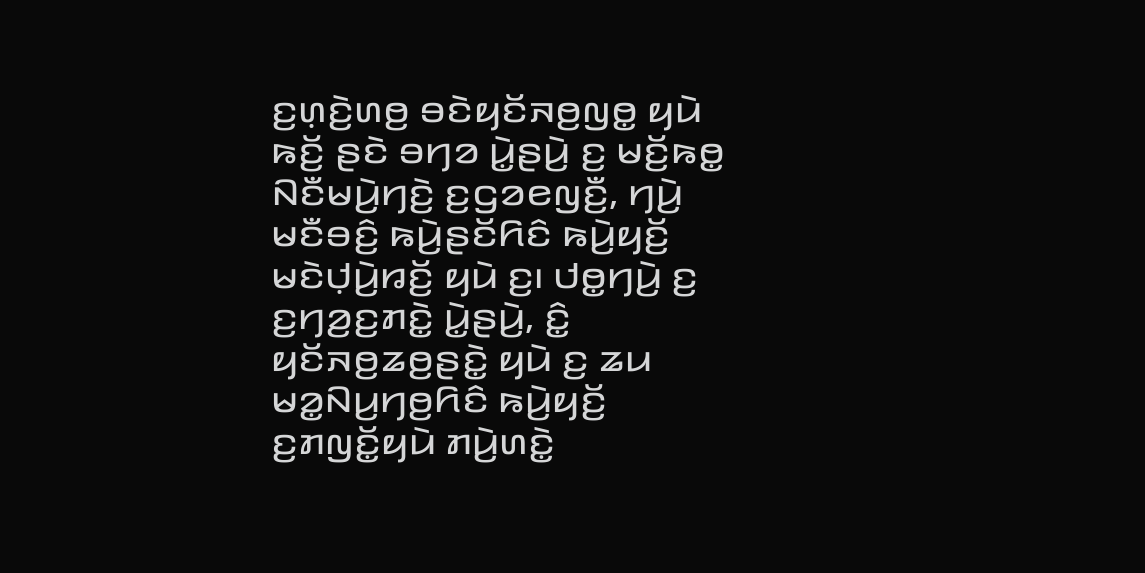ꤢ꤬ꤛ꤫ꤢꤧ꤬ꤛꤥ꤬ ꤋꤢꤧꤟꤢꤩꤏꤥ꤬ꤜꤥ꤭ ꤟꤣꤧ ꤒꤢꤩ꤬ ꤔꤢꤧ ꤋꤚꤤ ꤣꤧ꤭ꤔꤣꤧ꤬ ꤢ꤬ ꤗꤢꤩ꤬ꤒꤥ꤭ ꤡꤢꤪꤗꤣꤧ꤬ꤚꤢꤧ꤬ ꤢ꤬ꤞꤤꤕꤜꤢꤪ꤬, ꤚꤣꤧ꤬ ꤗꤢꤪꤋꤢꤨ꤬ ꤒꤣꤧ꤬ꤔꤢꤩꤖꤢꤨ ꤒꤣꤧ꤬ꤟꤢꤩ꤬ ꤗꤢꤧꤓ꤫ꤣꤧ꤬ꤙꤢꤩ꤬ ꤟꤣꤧ ꤢ꤬꤯ ꤓꤥ꤭ꤚꤣꤧ꤬ ꤢ꤬ ꤢ꤬ꤚꤤ꤬ꤢ꤬ꤊꤢꤧ꤭ ꤣꤧ꤭ꤔꤣꤧ꤬, ꤢꤨ꤭ ꤟꤢꤩꤏꤥ꤬ꤘꤥ꤬ꤔꤢꤧ꤭ ꤟꤣꤧ ꤢ꤬ ꤘꤣ ꤗꤤ꤭ꤡꤣ꤬ꤚꤥ꤬ꤖꤢꤨ ꤒꤣꤧ꤬ꤟꤢꤩ꤬ ꤢ꤬ꤊꤜꤢꤩ꤭ꤟꤣꤧ ꤊꤣꤧ꤬ꤛꤢꤧ꤭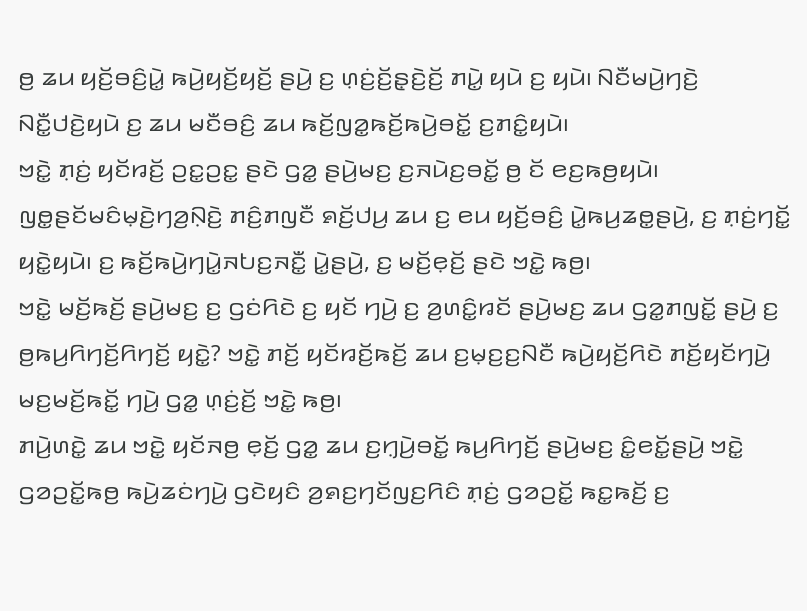ꤥ꤬ ꤘꤣ ꤟꤢꤩ꤬ꤋꤢꤨ꤬ꤣꤧ꤭ ꤒꤣꤧ꤬ꤟꤢꤩ꤬ꤟꤢꤩ꤬ ꤔꤣꤧ꤬ ꤢ꤬ ꤛ꤫ꤢꤦ꤬ꤢꤩ꤬ꤔ꤫ꤢꤧ꤬ꤢꤩ꤬ ꤊꤣꤧ꤭ ꤟꤣꤧ ꤢ꤬ ꤟꤣꤧ꤯ ꤡꤢꤪꤗꤣꤧ꤬ꤚꤢꤧ꤬ ꤡꤢꤪ꤭ꤓꤢꤧ꤬ꤟꤣꤧ ꤢ꤬ ꤘꤣ ꤗꤢꤪꤋꤢꤨ꤬ ꤘꤣ ꤒꤢꤩ꤬ꤜꤤ꤭ꤒꤢꤩ꤬ꤒꤣꤧ꤬ꤋꤢꤩ꤭ ꤢ꤬ꤊꤢꤨ꤭ꤟꤣꤧ꤯
ꤠꤢꤧ꤭ ꤊ꤫ꤢꤦ꤬ ꤟꤢꤩꤙꤢꤩ꤬ ꤑꤢ꤭ꤑꤢ꤭ ꤔꤢꤧ ꤞꤤ꤭ ꤔꤣꤧ꤬ꤗꤢ꤬ ꤢ꤬ꤏꤣꤧꤢ꤬ꤋꤢꤩ꤭ ꤥ꤬ ꤢꤩ ꤕꤢ꤬ꤒꤥ꤬ꤟꤣꤧ꤯ ꤜꤥ꤭ꤔꤢꤩꤗꤢꤨꤗ꤫ꤢꤧ꤬ꤚꤤ꤬ꤡ꤫ꤢꤧ꤬ ꤊꤢꤨ꤬ꤊꤜꤢꤪ ꤎꤢꤩ꤬ꤓꤣ꤬ ꤘꤣ ꤢ꤬ ꤕꤣ ꤟꤢꤩ꤬ꤋꤢꤨ꤬ ꤣꤧ꤭ꤒꤣ꤬ꤘꤥ꤭ꤔꤣꤧ꤬, ꤢ꤬ ꤊ꤫ꤢꤦ꤬ꤚꤢꤩ꤭ ꤟꤢꤧ꤭ꤟꤣꤧ꤯ ꤢ꤬ ꤒꤢꤩ꤬ꤒꤣꤧ꤬ꤚꤣꤧ꤭ꤏꤝꤢ꤬ꤏꤢꤪ꤭ ꤣꤧ꤭ꤔꤣꤧ꤬, ꤢ꤬ ꤗꤢꤩ꤬ꤕ꤫ꤢꤩ꤬ ꤔꤢꤧ ꤠꤢꤧ꤭ ꤒꤥ꤬꤯
ꤠꤢꤧ꤭ ꤗꤢꤩ꤬ꤒꤢꤩ꤬ ꤔꤣꤧ꤬ꤗꤢ꤬ ꤢ꤬ ꤞꤢꤦꤖꤢꤧ ꤢ꤬ ꤟꤢꤩ ꤚꤣꤧ꤬ ꤢ꤬ ꤤ꤬ꤛꤢꤨ꤭ꤙꤢꤩ ꤔꤣꤧ꤬ꤗꤢ꤬ ꤘꤣ ꤞꤤ꤭ꤊꤜꤢꤩ꤭ ꤔꤣꤧ꤬ ꤢ꤬ ꤥ꤬ꤒꤣ꤬ꤖꤚꤢꤩ꤬ꤖꤚꤢꤩ꤬ ꤟꤢꤧ꤭? ꤠꤢꤧ꤭ ꤊꤢꤩ꤬ ꤟꤢꤩꤙꤢꤩ꤬ꤒꤢꤩ꤬ ꤘꤣ ꤢ꤬ꤗ꤫ꤢ꤬ꤢ꤬ꤡꤢꤪ ꤒꤣꤧ꤬ꤟꤢꤩ꤬ꤖꤢꤧ ꤊꤢꤩ꤬ꤟꤢꤩꤚꤣꤧ꤬ ꤗꤢ꤬ꤗꤢꤩ꤬ꤒꤢꤩ꤭ ꤚꤣꤧ꤬ ꤞꤤ꤭ ꤛ꤫ꤢꤦ꤬ꤢꤩ꤬ ꤠꤢꤧ꤭ ꤒꤥ꤬꤯
ꤊꤣꤧ꤬ꤛꤢꤧ꤭ ꤘꤣ ꤠꤢꤧ꤭ ꤟꤢꤩꤏꤥ꤬ ꤕ꤫ꤢꤩ꤬ ꤞꤤ꤭ ꤘꤣ ꤢ꤬ꤚ꤫ꤣꤧ꤬ꤋꤢꤩ꤭ ꤒꤣ꤬ꤖꤚꤢꤩ꤬ ꤔꤣꤧ꤬ꤗꤢ꤬ ꤢꤨ꤭ꤕꤢꤩ꤭ꤔꤣꤧ꤬ ꤠꤢꤧ꤭ ꤞꤤꤑꤢꤩ꤭ꤒꤥ꤬ ꤒꤣꤧ꤬ꤘꤢꤦꤚꤣꤧ꤬ ꤞꤢꤧꤟꤢꤨ ꤤ꤬ꤎꤢ꤬ꤚꤢꤩꤜꤢ꤬ꤖꤢꤨ ꤊ꤫ꤢꤦ꤬ ꤞꤤꤑꤢꤩ꤭ ꤒꤢ꤭ꤒꤢꤩ꤬ ꤢ꤬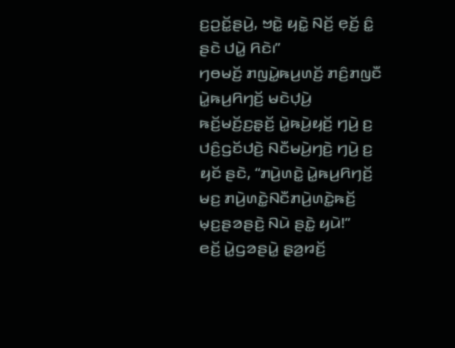ꤢ꤬ꤑꤢꤩ꤭ꤔꤣꤧ꤬, ꤠꤢꤧ꤭ ꤟꤢꤧ꤭ ꤡꤢꤩ꤬ ꤕ꤫ꤢꤩ꤬ ꤢꤨ꤭ ꤔꤢꤧ ꤓꤣꤧ꤭ ꤖꤢꤧ꤯”
ꤚꤥꤗꤢꤩ꤬ ꤊꤜꤣꤧ꤭ꤒꤣ꤬ꤛꤢꤩ꤬ ꤊꤢꤨ꤬ꤊꤜꤢꤪ ꤣꤧ꤭ꤒꤣ꤬ꤖꤚꤢꤩ꤬ ꤗꤢꤧꤓ꤫ꤣꤧ꤬ ꤒꤢꤩ꤬ꤗꤢꤩ꤬ꤢ꤬ꤔ꤫ꤢꤩ꤬ ꤣꤧ꤭ꤒꤣꤧ꤬ꤟꤢꤩ꤬ ꤚꤣꤧ꤬ ꤢ꤬ ꤓꤢꤨ꤬ꤞꤢꤩꤓꤢꤧ꤬ ꤡꤢꤪꤗꤣꤧ꤬ꤚꤢꤧ꤬ ꤚꤣꤧ꤬ ꤢ꤬ ꤟꤢꤩ ꤔꤢꤧ, “ꤊꤣꤧ꤬ꤛꤢꤧ꤭ ꤣꤧ꤭ꤒꤣ꤬ꤖꤚꤢꤩ꤬ ꤗꤢ꤬ ꤊꤣꤧ꤬ꤛꤢꤧ꤭ꤡꤢꤪꤊꤣꤧ꤬ꤛꤢꤧ꤭ꤒꤢꤩ꤬ ꤗ꤫ꤢ꤬ꤔꤤꤔꤢꤧ꤬ ꤡꤣꤧ ꤔꤢꤧ꤭ ꤟꤣꤧ!”
ꤕꤢꤩ꤬ ꤣꤧ꤭ꤞꤤꤔꤣꤧ꤭ ꤔ꤫ꤤ꤬ꤙꤢꤩ꤬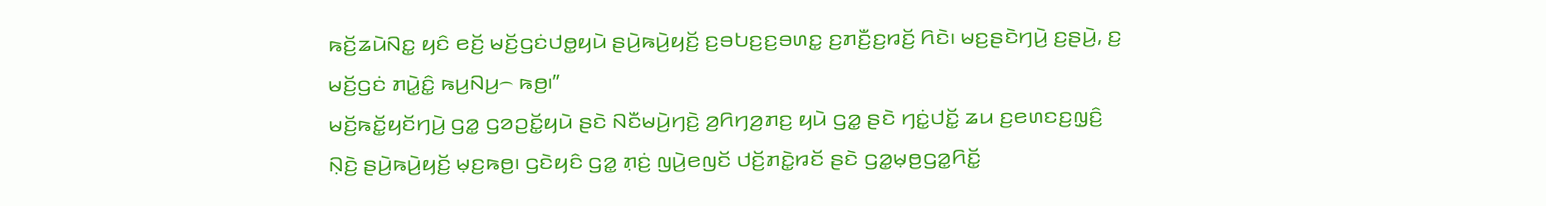ꤒꤢꤩ꤬ꤘꤣꤧꤡꤢ꤭ ꤟꤢꤨ ꤕꤢꤩ꤬ ꤗꤢꤩ꤬ꤞꤢꤦꤓꤥ꤭ꤟꤣꤧ ꤔꤣꤧ꤬ꤒꤣꤧ꤬ꤟꤢꤩ꤬ ꤢ꤬ꤋꤝꤢ꤬ꤢ꤬ꤋꤛꤢ꤭ ꤢ꤬ꤊꤢꤪ꤬ꤢ꤬ꤙꤢꤩ꤬ ꤖꤢꤧ꤯ ꤗꤢ꤬ꤔꤢꤧꤚꤣꤧ꤬ ꤢ꤬ꤔꤣꤧ꤬, ꤢ꤬ ꤗꤢꤩ꤬ꤞꤢꤦ ꤊꤣꤧ꤭ꤢꤨ꤭ ꤒꤣ꤬ꤡꤣ꤬꤮ ꤒꤥ꤬꤯”
ꤗꤢꤩ꤬ꤒꤢꤩ꤭ꤟꤢꤩꤚꤣꤧ꤬ ꤞꤤ꤭ ꤞꤤꤑꤢꤩ꤭ꤟꤣꤧ ꤔꤢꤧ ꤡꤢꤪꤗꤣꤧ꤬ꤚꤢꤧ꤬ ꤤ꤬ꤖꤚꤤ꤬ꤊꤢ꤬ ꤟꤣꤧ ꤞꤤ꤭ ꤔꤢꤧ ꤚꤢꤦ꤭ꤓꤢꤩ꤭ ꤘꤣ ꤢ꤬ꤕꤛꤢꤢ꤬ꤜ꤫ꤢꤨ꤬ ꤡ꤫ꤢꤧ꤬ ꤔꤣꤧ꤬ꤒꤣꤧ꤬ꤟꤢꤩ꤬ ꤗ꤫ꤢ꤬ꤒꤥ꤬꤯ ꤞꤢꤧꤟꤢꤨ ꤞꤤ꤭ ꤊ꤫ꤢꤦ꤬ ꤜꤣꤧ꤬ꤕꤜꤢꤩ ꤓꤢꤩ꤬ꤊꤢꤧ꤭ꤙꤢꤩ ꤔꤢꤧ ꤞꤤ꤭ꤗ꤫ꤥ꤬ꤞꤤ꤭ꤖꤢꤩ꤭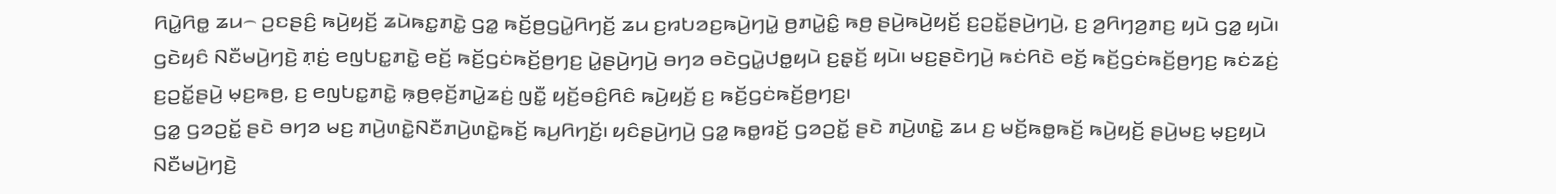ꤖꤣꤧ꤭ꤖꤥ꤭ ꤘꤣ꤮ ꤑꤢꤔꤢꤨ꤬ ꤒꤣꤧ꤬ꤟꤢꤩ꤬ ꤘꤣꤧꤒꤢ꤭ꤊꤢꤧ꤭ ꤞꤤ꤭ ꤒꤢꤩ꤬ꤥ꤬ꤞꤣꤧ꤭ꤖꤚꤢꤩ꤬ ꤘꤣ ꤢ꤬ꤙꤝꤤꤢ꤬ꤒꤣꤧ꤬ꤚꤣꤧ꤭ ꤥ꤬ꤊꤣꤧ꤭ꤢꤨ꤭ ꤒꤥ꤬ ꤔꤣꤧ꤬ꤒꤣꤧ꤬ꤟꤢꤩ꤬ ꤢ꤬ꤑꤢꤩ꤭ꤔꤣꤧ꤬ꤚꤣꤧ꤬, ꤢ꤬ ꤤ꤬ꤖꤚꤤ꤬ꤊꤢ꤬ ꤟꤣꤧ ꤞꤤ꤭ ꤟꤣꤧ꤯
ꤞꤢꤧꤟꤢꤨ ꤡꤢꤪꤗꤣꤧ꤬ꤚꤢꤧ꤬ ꤊ꤫ꤢꤦ꤬ ꤕꤜꤝꤢ꤭ꤊꤢꤧ꤭ ꤕꤢꤩ꤬ ꤒꤢꤩ꤬ꤞꤢꤦꤒꤢꤩ꤬ꤥ꤬ꤚꤢ꤬ ꤣꤧ꤭ꤔꤣꤧ꤬ꤚꤣꤧ꤬ ꤋꤚꤤ ꤋꤢꤧꤞꤣꤧ꤭ꤓꤥ꤭ꤟꤣꤧ ꤢ꤬ꤔ꤫ꤢꤩ꤬ ꤟꤣꤧ꤯ ꤗꤢ꤬ꤔꤢꤧꤚꤣꤧ꤬ ꤒꤢꤦꤖꤢꤧ ꤕꤢꤩ꤬ ꤒꤢꤩ꤬ꤞꤢꤦꤒꤢꤩ꤬ꤥ꤬ꤚꤢ꤬ ꤒꤢꤦꤘꤢꤦ꤬ ꤢ꤬ꤑꤢꤩ꤭ꤔꤣꤧ꤬ ꤗ꤫ꤢ꤬ꤒꤥ꤬, ꤢ꤬ ꤕꤜꤝꤢ꤭ꤊꤢꤧ꤭ ꤒ꤫ꤥ꤬ꤕ꤫ꤢꤩ꤬ꤊꤣꤧ꤭ꤘꤢꤦ꤬ ꤜꤢꤪ꤭ ꤟꤢꤩ꤬ꤋꤢꤨ꤬ꤖꤢꤨ ꤒꤣꤧ꤬ꤟꤢꤩ꤬ ꤢ꤬ ꤒꤢꤩ꤬ꤞꤢꤦꤒꤢꤩ꤬ꤥ꤬ꤚꤢ꤬꤯
ꤞꤤ꤭ ꤞꤤꤑꤢꤩ꤭ ꤔꤢꤧ ꤋꤚꤤ ꤗꤢ꤬ ꤊꤣꤧ꤬ꤛꤢꤧ꤭ꤡꤢꤪꤊꤣꤧ꤬ꤛꤢꤧ꤭ꤒꤢꤩ꤬ ꤒꤣ꤬ꤖꤚꤢꤩ꤬꤯ ꤟꤢꤨꤔꤣꤧ꤬ꤚꤣꤧ꤬ ꤞꤤ꤭ ꤒꤥ꤭ꤙꤢꤩ꤬ ꤞꤤꤑꤢꤩ꤭ ꤔꤢꤧ ꤊꤣꤧ꤬ꤛꤢꤧ꤭ ꤘꤣ ꤢ꤬ ꤗꤢꤩ꤬ꤒꤥ꤭ꤒꤢꤩ꤬ ꤒꤣꤧ꤬ꤟꤢꤩ꤬ ꤔꤣꤧ꤬ꤗꤢ꤬ ꤗ꤫ꤢ꤬ꤟꤣꤧ ꤡꤢꤪꤗꤣꤧ꤬ꤚꤢꤧ꤬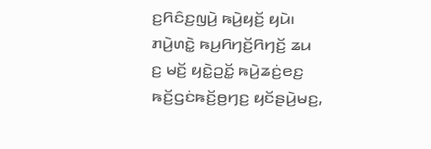ꤢ꤬ꤖꤢꤨꤢ꤬ꤜꤣꤧ꤬ ꤒꤣꤧ꤬ꤟꤢꤩ꤬ ꤟꤣꤧ꤯
ꤊꤣꤧ꤬ꤛꤢꤧ꤭ ꤒꤣ꤬ꤖꤚꤢꤩ꤬ꤖꤚꤢꤩ꤬ ꤘꤣ ꤢ꤬ ꤗꤢꤩ꤬ ꤟꤢꤧ꤭ꤑꤢꤩ꤭ ꤒꤣꤧ꤬ꤘꤢꤦ꤬ꤕꤢ꤬ ꤒꤢꤩ꤬ꤞꤢꤦꤒꤢꤩ꤬ꤥ꤬ꤚꤢ꤬ ꤟꤢꤩꤔꤣꤧ꤬ꤗꤢ꤬,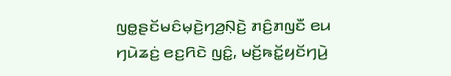ꤜꤥ꤭ꤔꤢꤩꤗꤢꤨꤗ꤫ꤢꤧ꤬ꤚꤤ꤬ꤡ꤫ꤢꤧ꤬ ꤊꤢꤨ꤬ꤊꤜꤢꤪ ꤕꤣ ꤚꤣꤧꤘꤢꤦ꤬ ꤕꤢ꤬ꤖꤢꤧ ꤜꤢꤨ꤭, ꤗꤢꤩ꤬ꤒꤢꤩ꤭ꤟꤢꤩꤚꤣꤧ꤬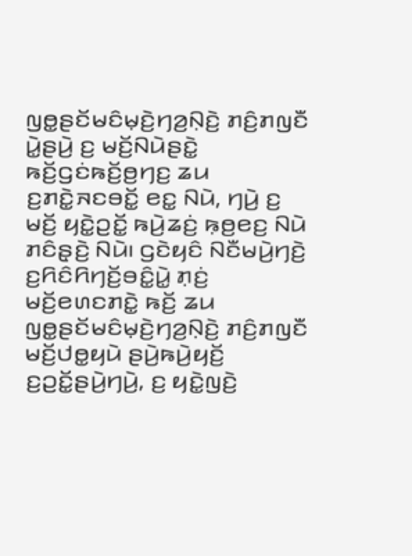ꤜꤥ꤭ꤔꤢꤩꤗꤢꤨꤗ꤫ꤢꤧ꤬ꤚꤤ꤬ꤡ꤫ꤢꤧ꤬ ꤊꤢꤨ꤬ꤊꤜꤢꤪ ꤣꤧ꤭ꤔꤣꤧ꤬ ꤢ꤬ ꤗꤢꤩ꤬ꤡꤣꤧꤔꤢꤧ꤭ ꤒꤢꤩ꤬ꤞꤢꤦꤒꤢꤩ꤬ꤥ꤬ꤚꤢ꤬ ꤘꤣ ꤢ꤬ꤊꤢꤧ꤭ꤏꤢꤋꤢꤩ꤭ ꤕꤢ꤭ ꤡꤣꤧ, ꤚꤣꤧ꤬ ꤢ꤬ ꤗꤢꤩ꤬ ꤟꤢꤧ꤭ꤑꤢꤩ꤭ ꤒꤣꤧ꤬ꤘꤢꤦ꤬ ꤒ꤫ꤥ꤬ꤕꤢ꤬ ꤡꤣꤧ ꤊꤢꤨꤔ꤫ꤢꤧ꤬ ꤡꤣꤧ꤯ ꤞꤢꤧꤟꤢꤨ ꤡꤢꤪꤗꤣꤧ꤬ꤚꤢꤧ꤬ ꤢ꤬ꤖꤢꤨꤖꤚꤢꤩ꤬ꤋꤢꤨ꤭ꤣꤧ꤭ ꤊ꤫ꤢꤦ꤬ ꤗꤢꤩ꤬ꤕꤛꤢꤊꤢꤧ꤭ ꤒꤢꤩ꤬ ꤘꤣ ꤜꤥ꤭ꤔꤢꤩꤗꤢꤨꤗ꤫ꤢꤧ꤬ꤚꤤ꤬ꤡ꤫ꤢꤧ꤬ ꤊꤢꤨ꤬ꤊꤜꤢꤪ ꤗꤢꤩ꤬ꤓꤥ꤭ꤟꤣꤧ ꤔꤣꤧ꤬ꤒꤣꤧ꤬ꤟꤢꤩ꤬ ꤢ꤬ꤑꤢꤩ꤭ꤔꤣꤧ꤬ꤚꤣꤧ꤬, ꤢ꤬ ꤟꤢꤧ꤭ꤜꤢꤧ꤬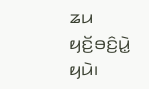ꤘꤣ ꤟꤢꤩ꤬ꤋꤢꤨ꤬ꤣꤧ꤭ ꤟꤣꤧ꤯